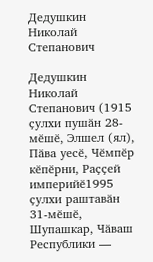Дедушкин Николай Степанович

Дедушкин Николай Степанович (1915 ҫулхи пушӑн 28-мӗшӗ, Элшел (ял), Пӑва уесӗ, Чӗмпӗр кӗпӗрни, Раҫҫей империйӗ1995 ҫулхи раштавӑн 31-мӗшӗ, Шупашкар, Чӑваш Республики —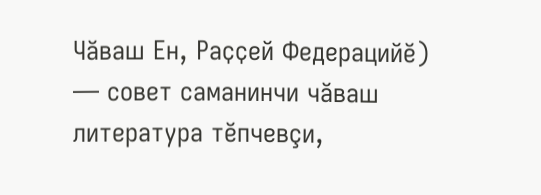Чӑваш Ен, Раҫҫей Федерацийӗ) — совет саманинчи чăваш литература тĕпчевçи,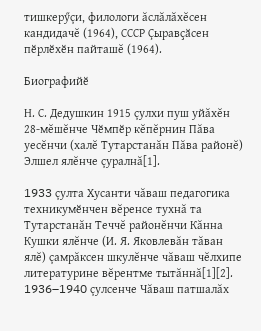тишкерӳçи, филологи ăслăлăхĕсен кандидачĕ (1964), СССР Çыравҫӑсен пӗрлӗхӗн пайташĕ (1964).

Биографийӗ

Н. С. Дедушкин 1915 çулхи пуш уйăхĕн 28-мĕшĕнче Чӗмпӗр кĕпĕрнин Пăва уесĕнчи (халĕ Тутарстанăн Пăва районĕ) Элшел ялĕнче çуралнă[1].

1933 çулта Хусанти чăваш педагогика техникумӗнчен вĕренсе тухнă та Тутарстанăн Теччĕ районĕнчи Кăнна Кушки ялĕнче (И. Я. Яковлевăн тăван ялĕ) çамрăксен шкулĕнче чăваш чĕлхипе литературине вĕрентме тытăннă[1][2]. 1936–1940 çулсенче Чăваш патшалăх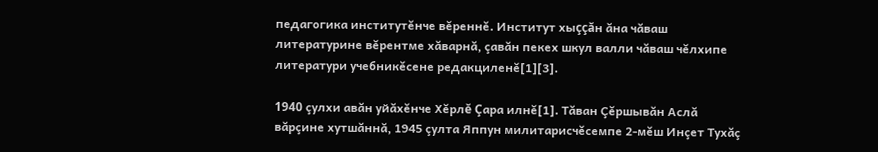педагогика институтĕнче вĕреннĕ. Институт хыççăн ăна чăваш литературине вĕрентме хăварнă, çавăн пекех шкул валли чăваш чĕлхипе литератури учебникĕсене редакциленĕ[1][3].

1940 çулхи авăн уйăхĕнче Хĕрлĕ Çара илнĕ[1]. Тăван Çĕршывăн Аслă вăрçине хутшăннă, 1945 çулта Яппун милитарисчĕсемпе 2-мĕш Инçет Тухăç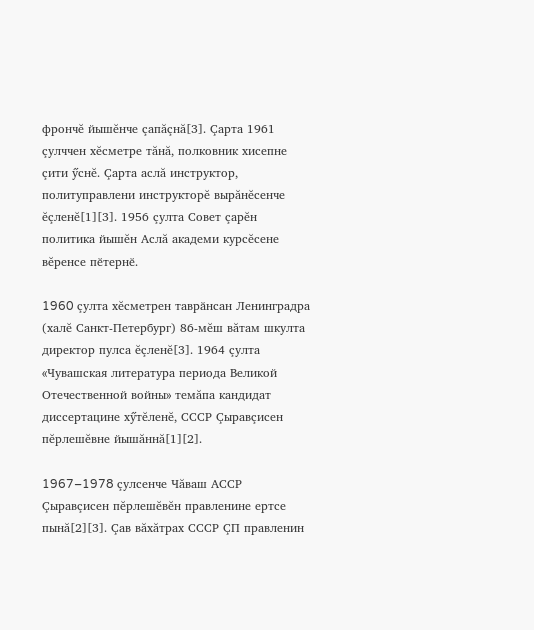фрончĕ йышĕнче çапăçнă[3]. Çарта 1961 çулччен хĕсметре тăнă, полковник хисепне çити ӳснĕ. Çарта аслă инструктор, политуправлени инструкторĕ вырăнĕсенче ĕçленĕ[1][3]. 1956 çулта Совет çарĕн политика йышĕн Аслă академи курсĕсене вĕренсе пӗтернӗ.

1960 çулта хĕсметрен таврӑнсан Ленинградра (халĕ Санкт-Петербург) 86-мĕш вăтам шкулта директор пулса ĕçленĕ[3]. 1964 çулта «Чувашская литература периода Великой Отечественной войны» темăпа кандидат диссертацине хӳтĕленĕ, СССР Çыравçисен пĕрлешĕвне йышăннă[1][2].

1967–1978 çулсенче Чăваш АССР Çыравçисен пĕрлешĕвĕн правленине ертсе пынă[2][3]. Çав вăхăтрах СССР ÇП правленин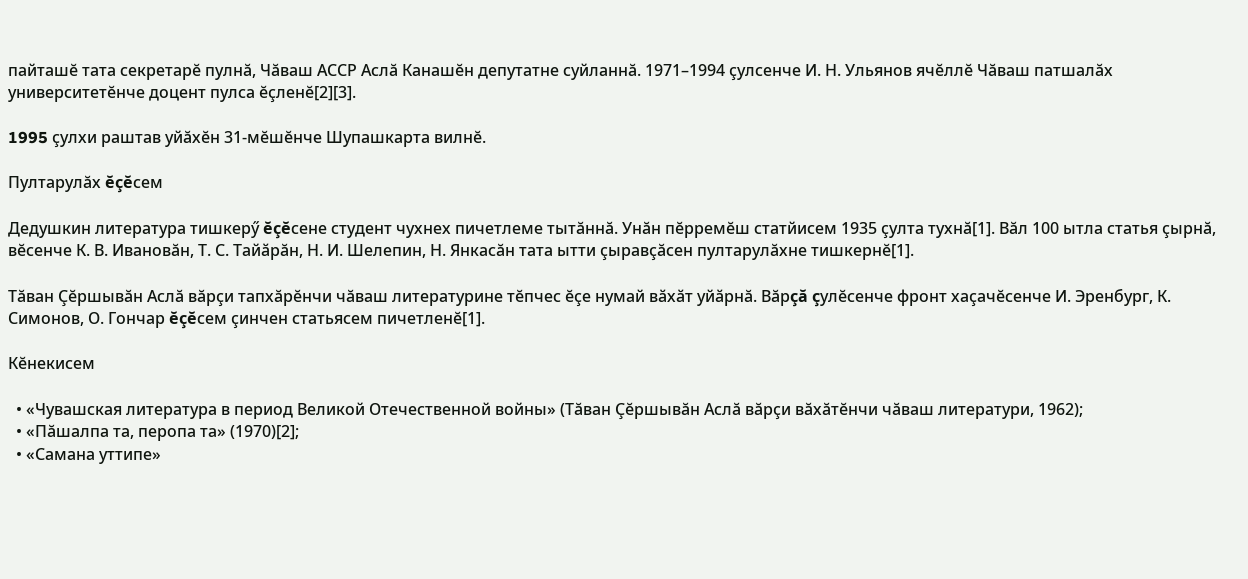пайташĕ тата секретарĕ пулнă, Чăваш АССР Аслă Канашĕн депутатне суйланнă. 1971–1994 çулсенче И. Н. Ульянов ячĕллĕ Чăваш патшалăх университетĕнче доцент пулса ĕçленĕ[2][3].

1995 çулхи раштав уйăхĕн 31-мĕшĕнче Шупашкарта вилнĕ.

Пултарулăх ĕçĕсем

Дедушкин литература тишкерӳ ĕçĕсене студент чухнех пичетлеме тытăннă. Унăн пĕрремĕш статйисем 1935 çулта тухнă[1]. Вăл 100 ытла статья çырнă, вĕсенче К. В. Ивановăн, Т. С. Тайӑрăн, Н. И. Шелепин, Н. Янкасăн тата ытти çыравçăсен пултарулăхне тишкернĕ[1].

Тăван Çĕршывăн Аслă вăрçи тапхăрĕнчи чăваш литературине тĕпчес ĕçе нумай вӑхӑт уйӑрнă. Вăрçă çулĕсенче фронт хаçачĕсенче И. Эренбург, К. Симонов, О. Гончар ĕçĕсем çинчен статьясем пичетленĕ[1].

Кĕнекисем

  • «Чувашская литература в период Великой Отечественной войны» (Тăван Çĕршывăн Аслă вăрçи вăхăтĕнчи чăваш литератури, 1962);
  • «Пăшалпа та, перопа та» (1970)[2];
  • «Самана уттипе»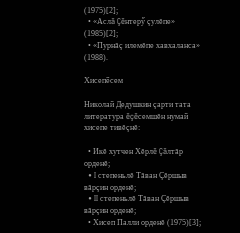(1975)[2];
  • «Аслă Çĕнтерӳ çулĕпе» (1985)[2];
  • «Пурнăç илемĕпе хавхаланса» (1988).

Хисепӗсем

Николай Дедушкин çарти тата литература ĕçĕсемшĕн нумай хисепе тивĕçнĕ:

  • Икĕ хутчен Хĕрлĕ Çăлтăр орденĕ;
  • I степеньлĕ Тăван Çĕршыв вăрçин орденĕ;
  • II степеньлĕ Тăван Çĕршыв вăрçин орденĕ;
  • Хисеп Палли орденĕ (1975)[3];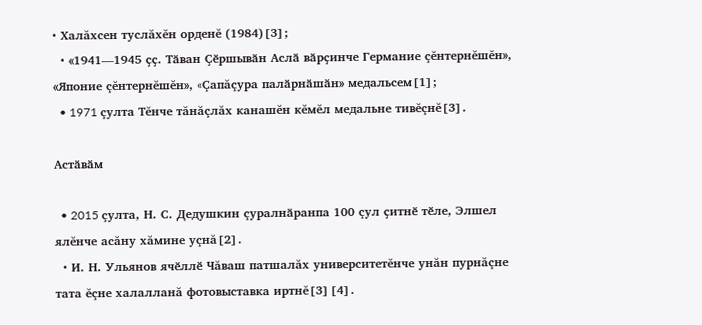• Халăхсен туслăхĕн орденĕ (1984)[3];
  • «1941—1945 ҫҫ. Тӑван Ҫӗршывӑн Аслӑ вӑрҫинче Германие çĕнтернĕшĕн», «Японие çĕнтернĕшĕн», «Çапăçура палӑрнӑшӑн» медальсем[1];
  • 1971 çулта Тĕнче тăнăçлăх канашĕн кĕмĕл медальне тивĕçнĕ[3].

Астӑвӑм

  • 2015 çулта, Н. С. Дедушкин çуралнӑранпа 100 çул ҫитнӗ тӗле, Элшел ялĕнче асăну хăмине уçнă[2].
  • И. Н. Ульянов ячӗллӗ Чăваш патшалăх университетĕнче унăн пурнăçне тата ĕçне халалланă фотовыставка иртнĕ[3][4].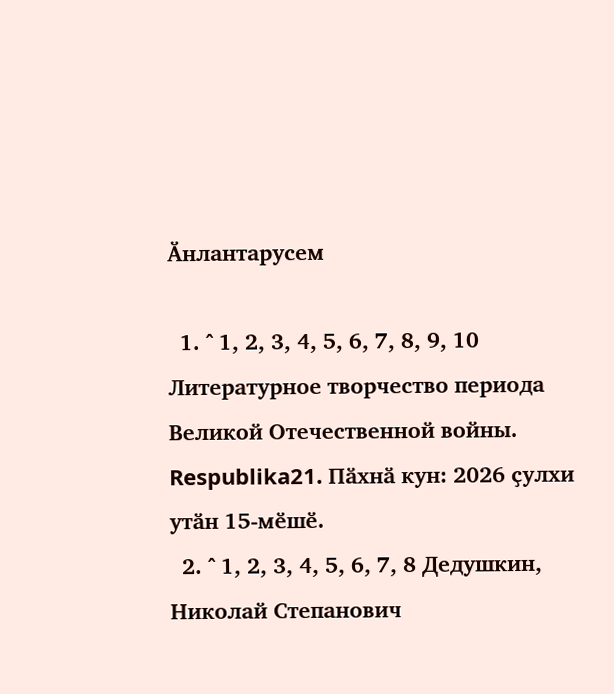Ӑнлантарусем

  1. ^ 1, 2, 3, 4, 5, 6, 7, 8, 9, 10 Литературное творчество периода Великой Отечественной войны. Respublika21. Пӑхнӑ кун: 2026 ҫулхи утӑн 15-мӗшӗ.
  2. ^ 1, 2, 3, 4, 5, 6, 7, 8 Дедушкин, Николай Степанович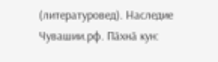(литературовед). Наследие Чувашии.рф. Пӑхнӑ кун: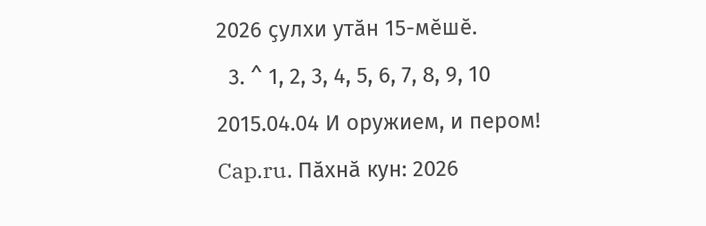2026 ҫулхи утӑн 15-мӗшӗ.
  3. ^ 1, 2, 3, 4, 5, 6, 7, 8, 9, 10 2015.04.04 И оружием, и пером! Cap.ru. Пӑхнӑ кун: 2026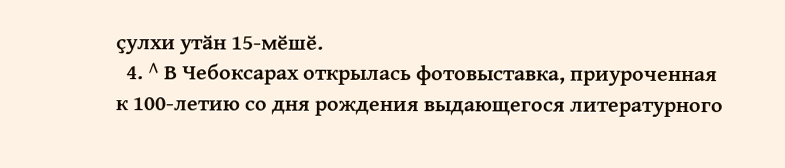ҫулхи утӑн 15-мӗшӗ.
  4. ^ В Чебоксарах открылась фотовыставка, приуроченная к 100-летию со дня рождения выдающегося литературного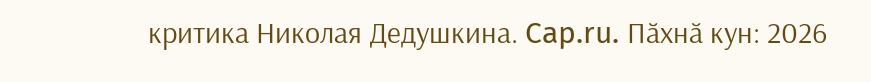критика Николая Дедушкина. Cap.ru. Пӑхнӑ кун: 2026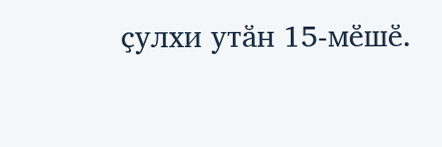ҫулхи утӑн 15-мӗшӗ.